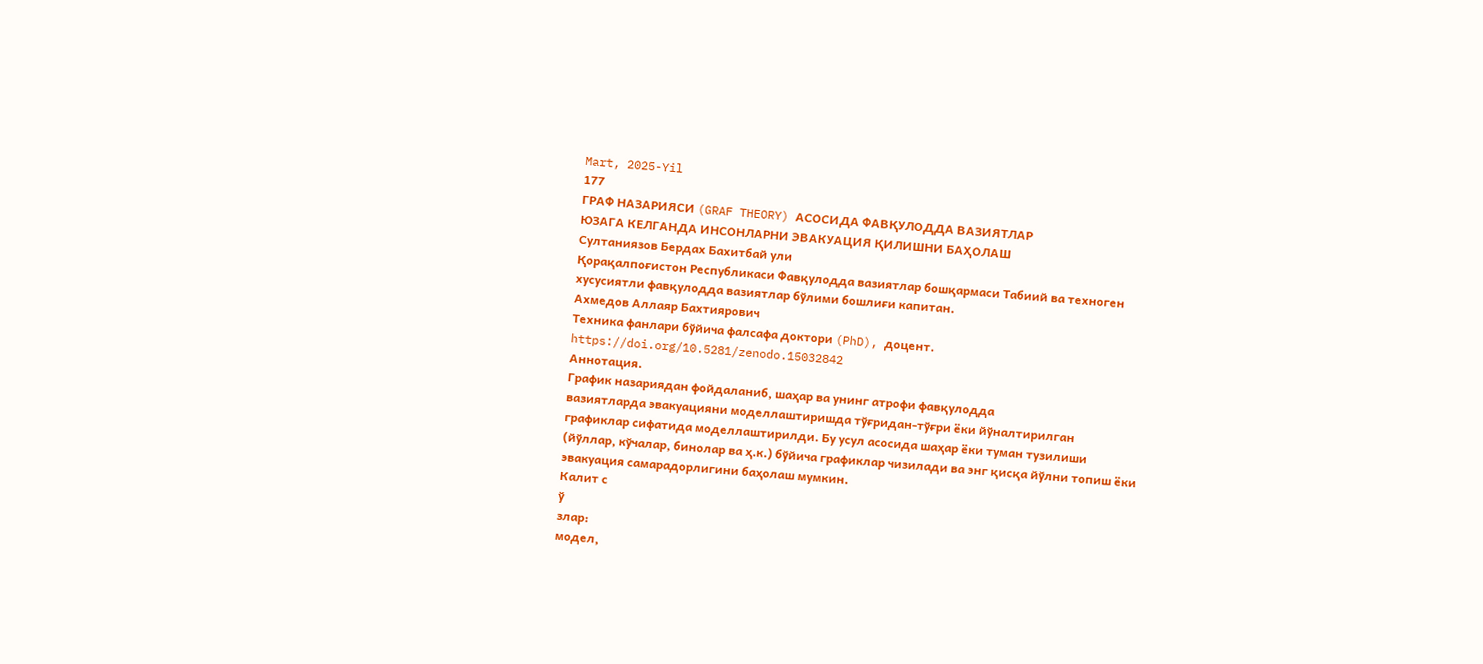Mart, 2025-Yil
177
ГРАФ НАЗАРИЯСИ (GRAF THEORY) АСОСИДА ФАВҚУЛОДДА ВАЗИЯТЛАР
ЮЗАГА КЕЛГАНДА ИНСОНЛАРНИ ЭВАКУАЦИЯ ҚИЛИШНИ БАҲОЛАШ
Султаниязов Бердах Бахитбай ули
Қорақалпоғистон Республикаси Фавқулодда вазиятлар бошқармаси Табиий ва техноген
хусусиятли фавқулодда вазиятлар бўлими бошлиғи капитан.
Ахмедов Аллаяр Бахтиярович
Техника фанлари бўйича фалсафа доктори (PhD), доцент.
https://doi.org/10.5281/zenodo.15032842
Аннотация.
График назариядан фойдаланиб, шаҳар ва унинг атрофи фавқулодда
вазиятларда эвакуацияни моделлаштиришда тўғридан-тўғри ёки йўналтирилган
графиклар сифатида моделлаштирилди. Бу усул асосида шаҳар ёки туман тузилиши
(йўллар, кўчалар, бинолар ва ҳ.к.) бўйича графиклар чизилади ва энг қисқа йўлни топиш ёки
эвакуация самарадорлигини баҳолаш мумкин.
Калит с
ў
злар:
модел,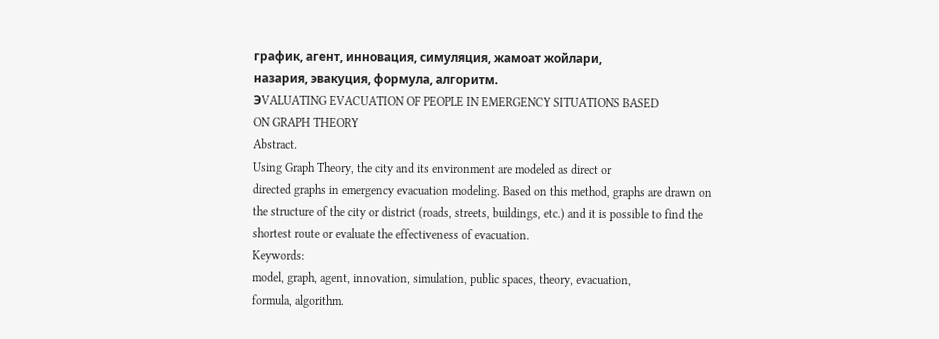график, агент, инновация, симуляция, жамоат жойлари,
назария, эвакуция, формула, алгоритм.
ЭVALUATING EVACUATION OF PEOPLE IN EMERGENCY SITUATIONS BASED
ON GRAPH THEORY
Abstract.
Using Graph Theory, the city and its environment are modeled as direct or
directed graphs in emergency evacuation modeling. Based on this method, graphs are drawn on
the structure of the city or district (roads, streets, buildings, etc.) and it is possible to find the
shortest route or evaluate the effectiveness of evacuation.
Keywords:
model, graph, agent, innovation, simulation, public spaces, theory, evacuation,
formula, algorithm.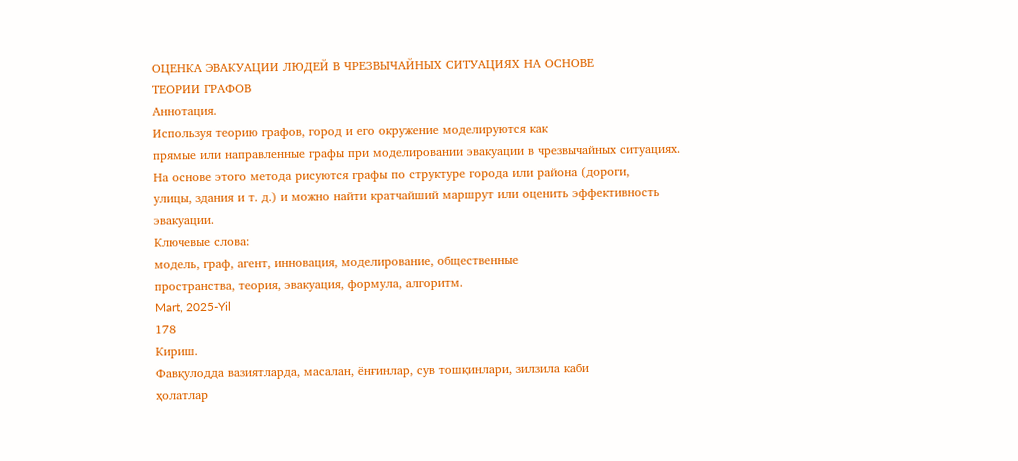ОЦЕНКА ЭВАКУАЦИИ ЛЮДЕЙ В ЧРЕЗВЫЧАЙНЫХ СИТУАЦИЯХ НА ОСНОВЕ
ТЕОРИИ ГРАФОВ
Аннотация.
Используя теорию графов, город и его окружение моделируются как
прямые или направленные графы при моделировании эвакуации в чрезвычайных ситуациях.
На основе этого метода рисуются графы по структуре города или района (дороги,
улицы, здания и т. д.) и можно найти кратчайший маршрут или оценить эффективность
эвакуации.
Ключевые слова:
модель, граф, агент, инновация, моделирование, общественные
пространства, теория, эвакуация, формула, алгоритм.
Mart, 2025-Yil
178
Кириш.
Фавқулодда вазиятларда, масалан, ёнғинлар, сув тошқинлари, зилзила каби
ҳолатлар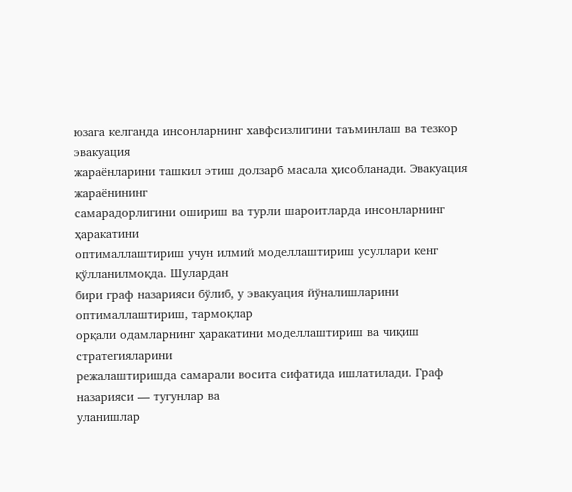юзага келганда инсонларнинг хавфсизлигини таъминлаш ва тезкор эвакуация
жараёнларини ташкил этиш долзарб масала ҳисобланади. Эвакуация жараёнининг
самарадорлигини ошириш ва турли шароитларда инсонларнинг ҳаракатини
оптималлаштириш учун илмий моделлаштириш усуллари кенг қўлланилмоқда. Шулардан
бири граф назарияси бўлиб, у эвакуация йўналишларини оптималлаштириш, тармоқлар
орқали одамларнинг ҳаракатини моделлаштириш ва чиқиш стратегияларини
режалаштиришда самарали восита сифатида ишлатилади. Граф назарияси — тугунлар ва
уланишлар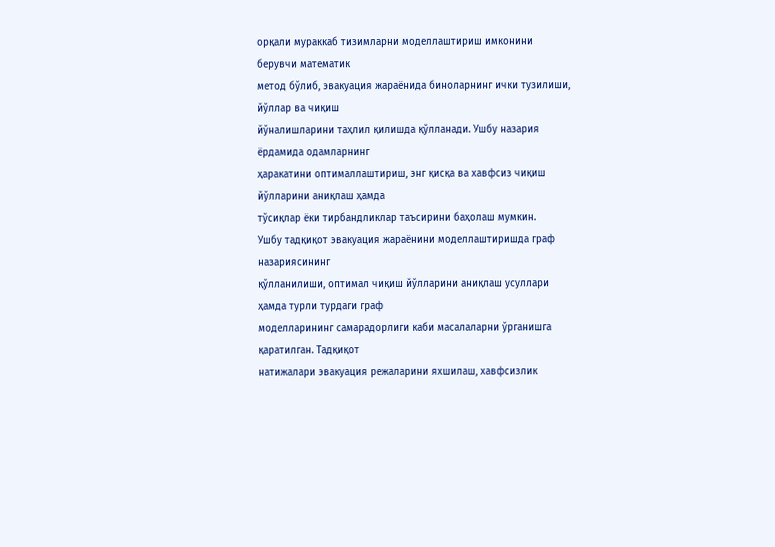орқали мураккаб тизимларни моделлаштириш имконини берувчи математик
метод бўлиб, эвакуация жараёнида биноларнинг ички тузилиши, йўллар ва чиқиш
йўналишларини таҳлил қилишда қўлланади. Ушбу назария ёрдамида одамларнинг
ҳаракатини оптималлаштириш, энг қисқа ва хавфсиз чиқиш йўлларини аниқлаш ҳамда
тўсиқлар ёки тирбандликлар таъсирини баҳолаш мумкин.
Ушбу тадқиқот эвакуация жараёнини моделлаштиришда граф назариясининг
қўлланилиши, оптимал чиқиш йўлларини аниқлаш усуллари ҳамда турли турдаги граф
моделларининг самарадорлиги каби масалаларни ўрганишга қаратилган. Тадқиқот
натижалари эвакуация режаларини яхшилаш, хавфсизлик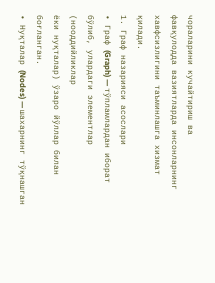чораларини кучайтириш ва
фавқулодда вазиятларда инсонларнинг хавфсизлигини таъминлашга хизмат қилади.
1. Граф назарияси асослари
• Граф (Graph) — тўпламлардан иборат бўлиб, улардаги элементлар (нооддийликлар
ёки нуқталар) ўзаро йўллар билан боғланган.
• Нуқталар (Nodes) — шахарнинг тўқнашган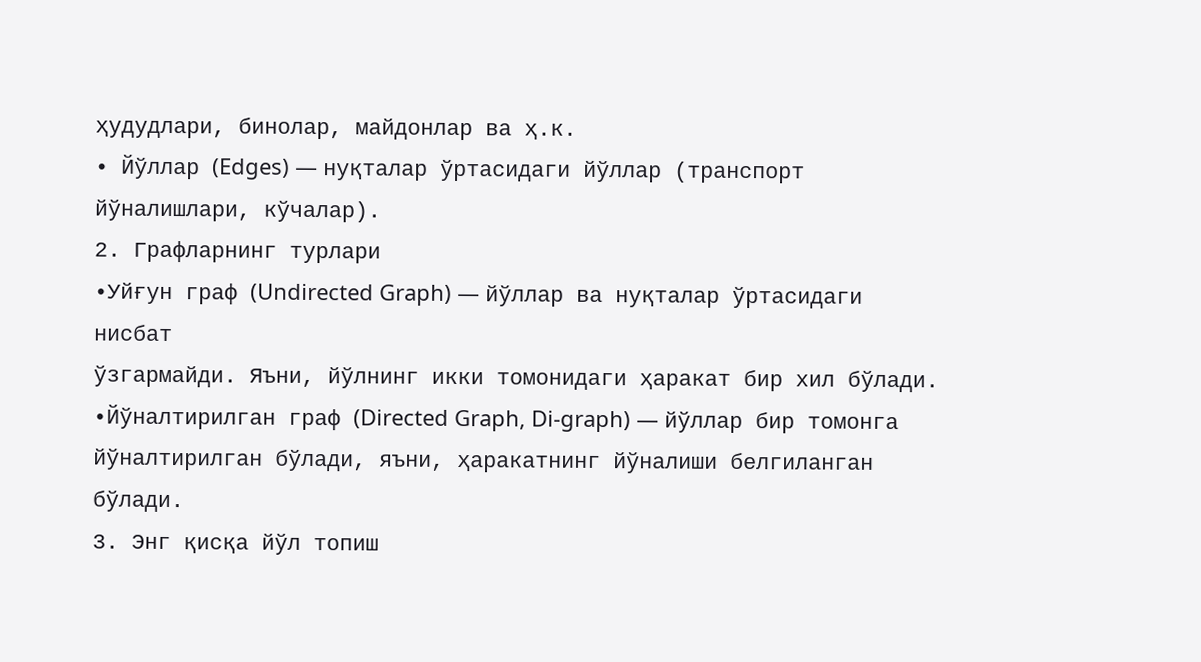ҳудудлари, бинолар, майдонлар ва ҳ.к.
• Йўллар (Edges) — нуқталар ўртасидаги йўллар (транспорт йўналишлари, кўчалар).
2. Графларнинг турлари
•Уйғун граф (Undirected Graph) — йўллар ва нуқталар ўртасидаги нисбат
ўзгармайди. Яъни, йўлнинг икки томонидаги ҳаракат бир хил бўлади.
•Йўналтирилган граф (Directed Graph, Di-graph) — йўллар бир томонга
йўналтирилган бўлади, яъни, ҳаракатнинг йўналиши белгиланган бўлади.
3. Энг қисқа йўл топиш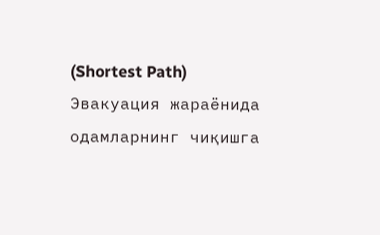(Shortest Path)
Эвакуация жараёнида одамларнинг чиқишга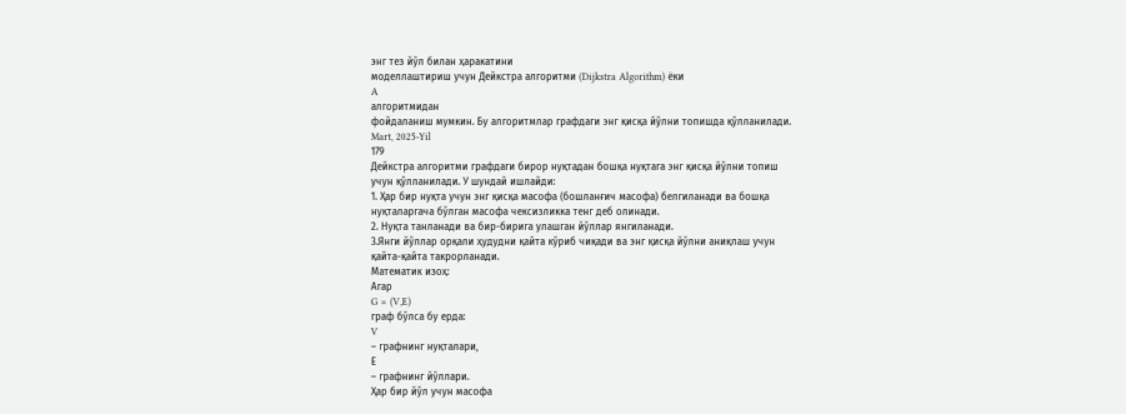энг тез йўл билан ҳаракатини
моделлаштириш учун Дейкстра алгоритми (Dijkstra Algorithm) ёки
A
алгоритмидан
фойдаланиш мумкин. Бу алгоритмлар графдаги энг қисқа йўлни топишда қўлланилади.
Mart, 2025-Yil
179
Дейкстра алгоритми графдаги бирор нуқтадан бошқа нуқтага энг қисқа йўлни топиш
учун қўлланилади. У шундай ишлайди:
1. Ҳар бир нуқта учун энг қисқа масофа (бошланғич масофа) белгиланади ва бошқа
нуқталаргача бўлган масофа чексизликка тенг деб олинади.
2. Нуқта танланади ва бир-бирига улашган йўллар янгиланади.
3.Янги йўллар орқали ҳудудни қайта кўриб чиқади ва энг қисқа йўлни аниқлаш учун
қайта-қайта такрорланади.
Математик изоҳ:
Агар
G = (V,E)
граф бўлса бу ерда:
V
– графнинг нуқталари,
Е
– графнинг йўллари.
Ҳар бир йўл учун масофа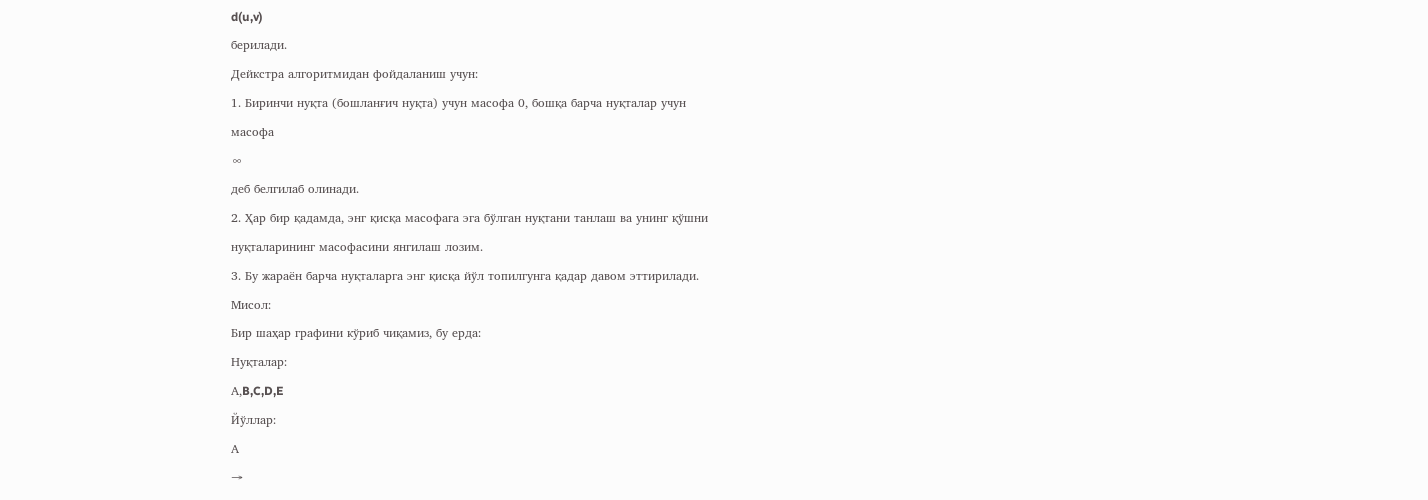d(u,v)
берилади.
Дейкстра алгоритмидан фойдаланиш учун:
1. Биринчи нуқта (бошланғич нуқта) учун масофа 0, бошқа барча нуқталар учун
масофа
∞
деб белгилаб олинади.
2. Ҳар бир қадамда, энг қисқа масофага эга бўлган нуқтани танлаш ва унинг қўшни
нуқталарининг масофасини янгилаш лозим.
3. Бу жараён барча нуқталарга энг қисқа йўл топилгунга қадар давом эттирилади.
Мисол:
Бир шаҳар графини кўриб чиқамиз, бу ерда:
Нуқталар:
А,B,C,D,E
Йўллар:
А
→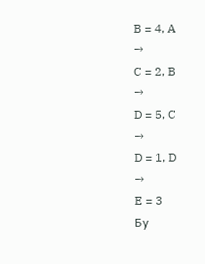B = 4, A
→
C = 2, B
→
D = 5, C
→
D = 1, D
→
E = 3
Бу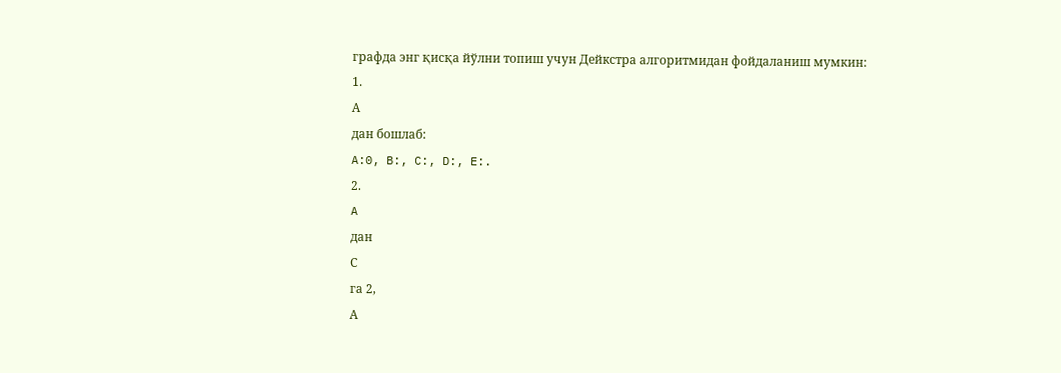графда энг қисқа йўлни топиш учун Дейкстра алгоритмидан фойдаланиш мумкин:
1.
А
дан бошлаб:
A:0, B:, C:, D:, E:.
2.
A
дан
С
га 2,
А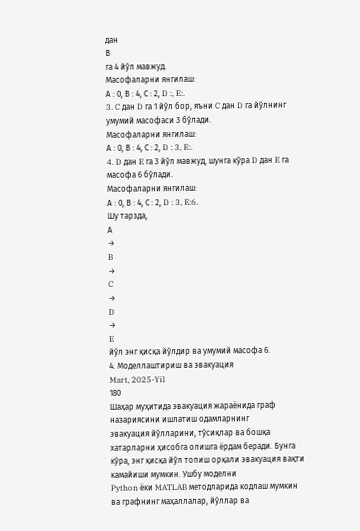дан
В
га 4 йўл мавжуд.
Масофаларни янгилаш:
А : 0, В : 4, С : 2, D :, E:.
3. C дан D га 1 йўл бор, яъни C дан D га йўлнинг умумий масофаси 3 бўлади.
Масофаларни янгилаш:
А : 0, В : 4, С : 2, D : 3, E:.
4. D дан E га 3 йўл мавжуд, шунга кўра D дан E га масофа 6 бўлади.
Масофаларни янгилаш:
А : 0, В : 4, С : 2, D : 3, E:6.
Шу тарзда,
А
→
B
→
C
→
D
→
E
йўл энг қисқа йўлдир ва умумий масофа 6.
4. Моделлаштириш ва эвакуация
Mart, 2025-Yil
180
Шаҳар муҳитида эвакуация жараёнида граф назариясини ишлатиш одамларнинг
эвакуация йўлларини, тўсиқлар ва бошқа хатарларни ҳисобга олишга ёрдам беради. Бунга
кўра, энг қисқа йўл топиш орқали эвакуация вақти камайиши мумкин. Ушбу моделни
Python ёки MATLAB методларида кодлаш мумкин ва графнинг маҳаллалар, йўллар ва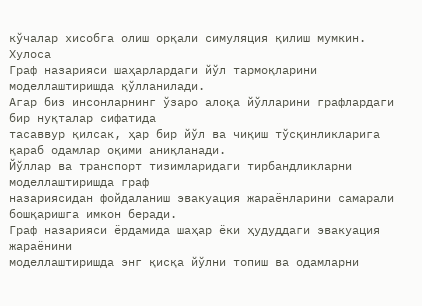кўчалар хисобга олиш орқали симуляция қилиш мумкин.
Хулоса
Граф назарияси шаҳарлардаги йўл тармоқларини моделлаштиришда қўлланилади.
Агар биз инсонларнинг ўзаро алоқа йўлларини графлардаги бир нуқталар сифатида
тасаввур қилсак, ҳар бир йўл ва чиқиш тўсқинликларига қараб одамлар оқими аниқланади.
Йўллар ва транспорт тизимларидаги тирбандликларни моделлаштиришда граф
назариясидан фойдаланиш эвакуация жараёнларини самарали бошқаришга имкон беради.
Граф назарияси ёрдамида шаҳар ёки ҳудуддаги эвакуация жараёнини
моделлаштиришда энг қисқа йўлни топиш ва одамларни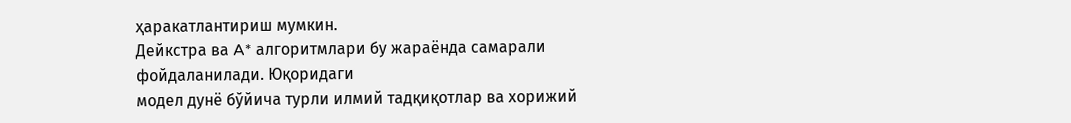ҳаракатлантириш мумкин.
Дейкстра ва A* алгоритмлари бу жараёнда самарали фойдаланилади. Юқоридаги
модел дунё бўйича турли илмий тадқиқотлар ва хорижий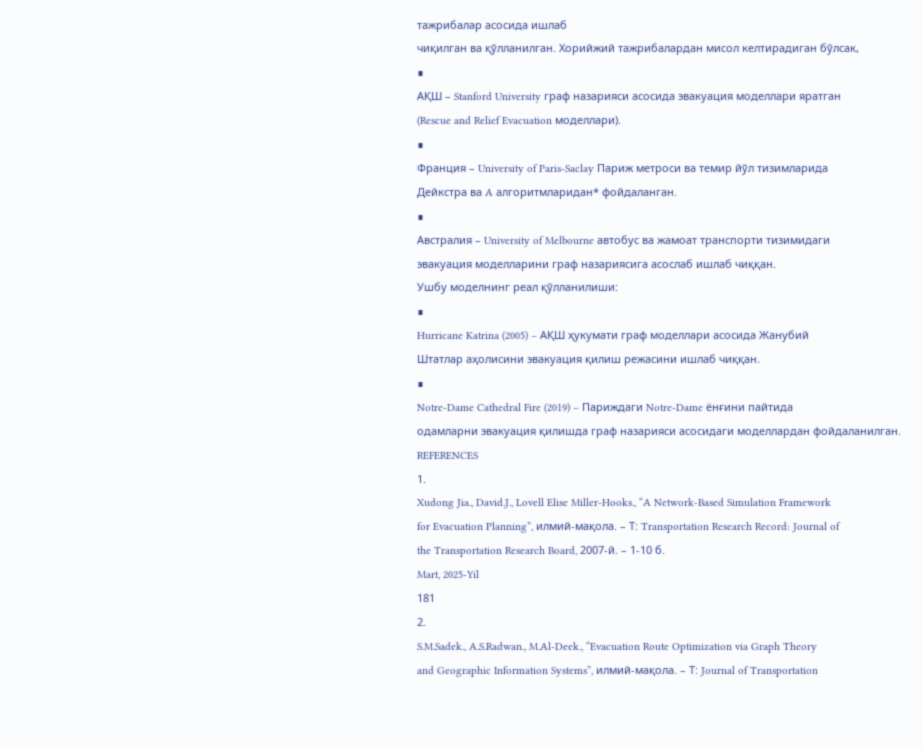тажрибалар асосида ишлаб
чиқилган ва қўлланилган. Хорийжий тажрибалардан мисол келтирадиган бўлсак,
∎
АҚШ – Stanford University граф назарияси асосида эвакуация моделлари яратган
(Rescue and Relief Evacuation моделлари).
∎
Франция – University of Paris-Saclay Париж метроси ва темир йўл тизимларида
Дейкстра ва A алгоритмларидан* фойдаланган.
∎
Австралия – University of Melbourne автобус ва жамоат транспорти тизимидаги
эвакуация моделларини граф назариясига асослаб ишлаб чиққан.
Ушбу моделнинг реал қўлланилиши:
∎
Hurricane Katrina (2005) – АҚШ ҳукумати граф моделлари асосида Жанубий
Штатлар аҳолисини эвакуация қилиш режасини ишлаб чиққан.
∎
Notre-Dame Cathedral Fire (2019) – Париждаги Notre-Dame ёнғини пайтида
одамларни эвакуация қилишда граф назарияси асосидаги моделлардан фойдаланилган.
REFERENCES
1.
Xudong Jia., David.J., Lovell Elise Miller-Hooks., “A Network-Based Simulation Framework
for Evacuation Planning”, илмий-мақола. – Т: Transportation Research Record: Journal of
the Transportation Research Board, 2007-й. – 1-10 б.
Mart, 2025-Yil
181
2.
S.M.Sadek., A.S.Radwan., M.Al-Deek., “Evacuation Route Optimization via Graph Theory
and Geographic Information Systems”, илмий-мақола. – Т: Journal of Transportation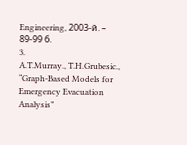Engineering, 2003-й. – 89-99 б.
3.
A.T.Murray., T.H.Grubesic., “Graph-Based Models for Emergency Evacuation Analysis”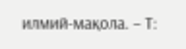илмий-мақола. – Т: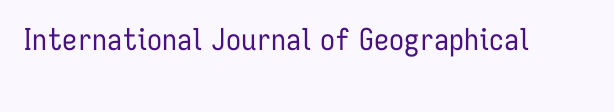International Journal of Geographical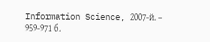Information Science, 2007-й. –
959-971 б.